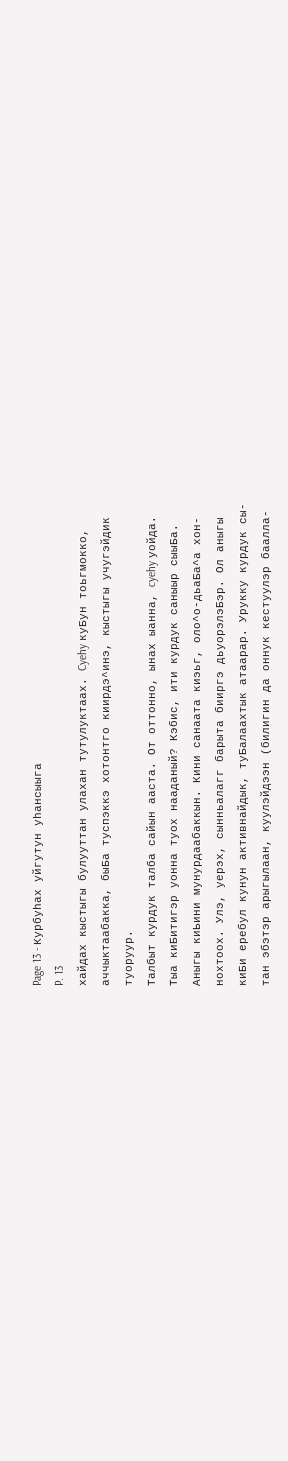Page 13 - Курбуһах уйгутун уһансыыга
P. 13
хайдах кыстыгы булууттан улахан тутулуктаах. Cyehy куБун тоьгмокко,
аччыктаабакка, быБа туспэккэ хотонтго киирдэ^инэ, кыстыгы учугэйдик
туоруур.
Талбыт курдук талба сайын ааста. От оттонно, ынах ыанна, cyehy уойда.
Тыа киБитигэр уонна туох нааданый? Кэбис, ити курдук саныыр сыыБа.
Аныгы киЬини мунурдаабаккын. Кини санаата киэьг, оло^о-дьаБа^а хон-
нохтоох. Улэ, уерэх, сынньалагг барыта бииргэ дьуорэлэБэр. Ол аныгы
киБи еребул кунун активнайдык, туБалаахтык атаарар. Урукку курдук сы-
тан эбэтэр арыгылаан, куулэйдээн (билигин да оннук кестуулэр баалла-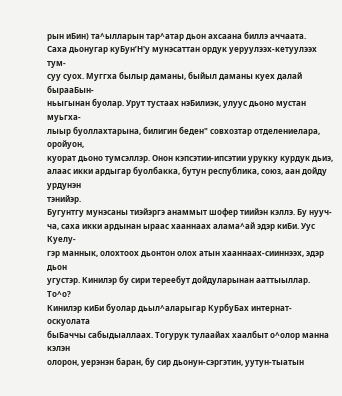рын иБин) та^ылларын тар^атар дьон ахсаана биллэ аччаата.
Саха дьонугар куБун’Н'у мунэсаттан ордук уеруулээх-кетуулээх тум-
суу суох. Муггха былыр даманы, быйыл даманы куех далай бырааБын-
ньыгынан буолар. Урут тустаах нэБилиэк, улуус дьоно мустан муьгха-
лыыр буоллахтарына, билигин беден" совхозтар отделениелара, оройуон,
куорат дьоно тумсэллэр. Онон кэпсэтии-ипсэтии урукку курдук дьиэ,
алаас икки ардыгар буолбакка, бутун республика, союз, аан дойду урдунэн
тэнийэр.
Бугунтгу мунэсаны тиэйэргэ анаммыт шофер тиийэн кэллэ. Бу нууч-
ча, саха икки ардынан ыраас хааннаах алама^ай эдэр киБи. Уус Куелу-
гэр маннык, олохтоох дьонтон олох атын хааннаах-сииннээх, эдэр дьон
угустэр. Кинилэр бу сири тереебут дойдуларынан ааттыыллар. То^о?
Кинилэр киБи буолар дьыл^аларыгар КурбуБах интернат-оскуолата
быБаччы сабыдыаллаах. Тогурук тулаайах хаалбыт о^олор манна кэлэн
олорон, уерэнэн баран, бу сир дьонун-сэргэтин, уутун-тыатын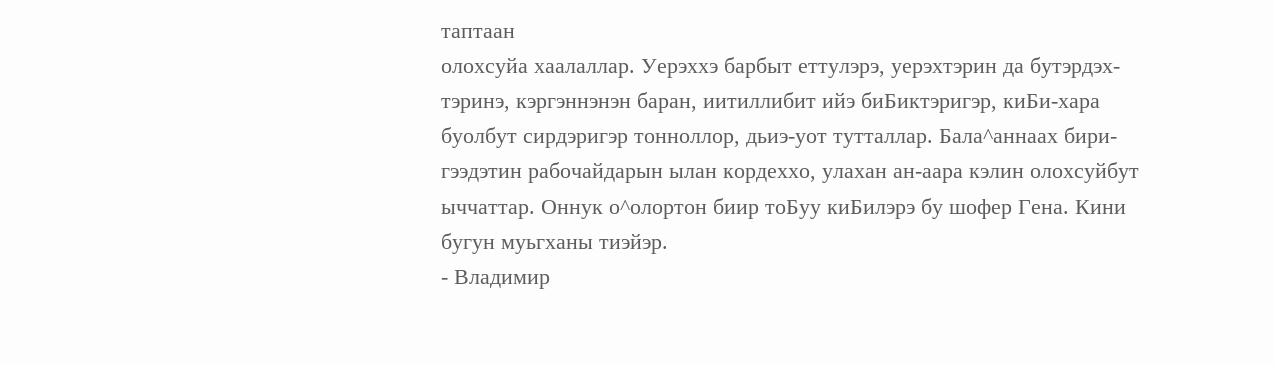таптаан
олохсуйа хаалаллар. Уерэххэ барбыт еттулэрэ, уерэхтэрин да бутэрдэх-
тэринэ, кэргэннэнэн баран, иитиллибит ийэ биБиктэригэр, киБи-хара
буолбут сирдэригэр тонноллор, дьиэ-уот тутталлар. Бала^аннаах бири-
гээдэтин рабочайдарын ылан кордеххо, улахан ан-аара кэлин олохсуйбут
ыччаттар. Оннук о^олортон биир тоБуу киБилэрэ бу шофер Гена. Кини
бугун муьгханы тиэйэр.
- Владимир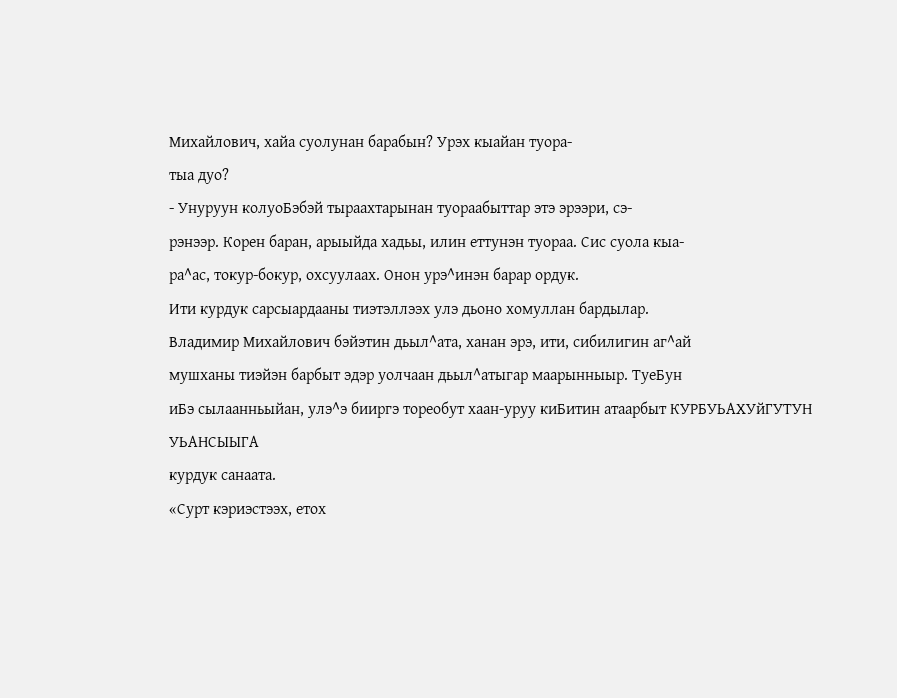Михайлович, хайа суолунан барабын? Урэх кыайан туора-
тыа дуо?
- Унуруун колуоБэбэй тыраахтарынан туораабыттар этэ эрээри, сэ-
рэнээр. Корен баран, арыыйда хадьы, илин еттунэн туораа. Сис суола кыа-
ра^ас, токур-бокур, охсуулаах. Онон урэ^инэн барар ордук.
Ити курдук сарсыардааны тиэтэллээх улэ дьоно хомуллан бардылар.
Владимир Михайлович бэйэтин дьыл^ата, ханан эрэ, ити, сибилигин аг^ай
мушханы тиэйэн барбыт эдэр уолчаан дьыл^атыгар маарынныыр. ТуеБун
иБэ сылаанньыйан, улэ^э бииргэ тореобут хаан-уруу киБитин атаарбыт КУРБУЬАХУйГУТУН УЬАНСЫЫГА
курдук санаата.
«Сурт кэриэстээх, етох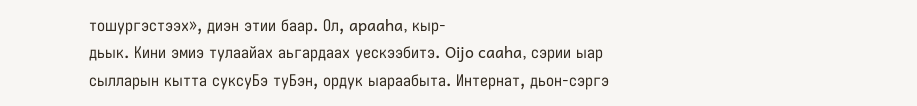тошургэстээх», диэн этии баар. Ол, apaaha, кыр-
дьык. Кини эмиэ тулаайах аьгардаах уескээбитэ. Oijo caaha, сэрии ыар
сылларын кытта суксуБэ туБэн, ордук ыараабыта. Интернат, дьон-сэргэ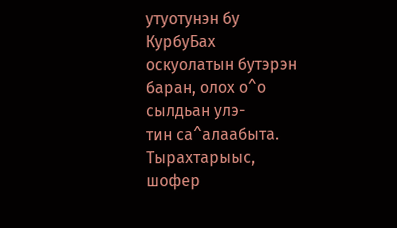утуотунэн бу КурбуБах оскуолатын бутэрэн баран, олох о^о сылдьан улэ-
тин са^алаабыта. Тырахтарыыс, шофер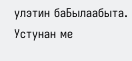улэтин баБылаабыта. Устунан ме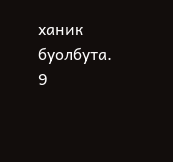ханик буолбута.
9